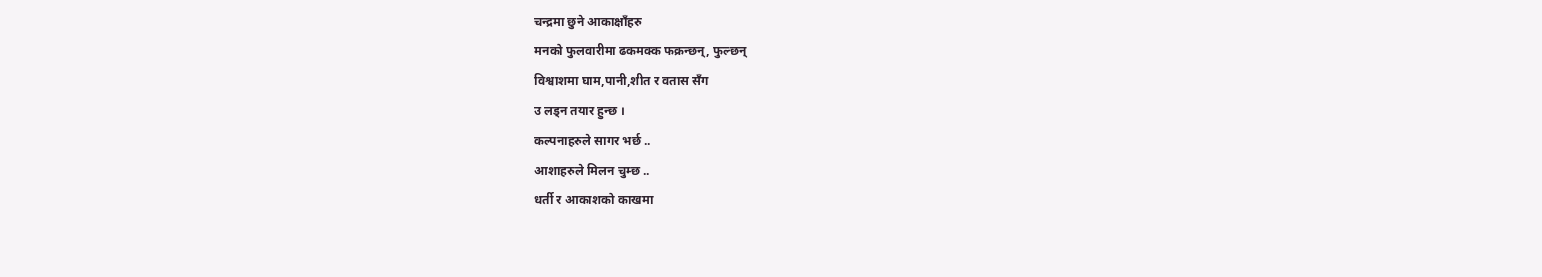चन्द्रमा छुने आकाक्षाँहरु
मनको फुलवारीमा ढकमक्क फक्रन्छन्, फुल्छन्
विश्वाशमा घाम,पानी,शीत र वतास सँग
उ लड्न तयार हुन्छ ।
कल्पनाहरुले सागर भर्छ ..
आशाहरुले मिलन चुम्छ ..
धर्ती र आकाशको काखमा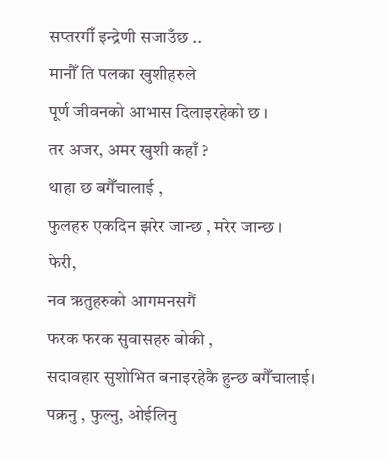सप्तरगीँ इन्द्रेणी सजाउँछ ..
मानौँ ति पलका खुशीहरुले
पूर्ण जीवनको आभास दिलाइरहेको छ ।
तर अजर, अमर खुशी कहाँ ?
थाहा छ बगैँचालाई ,
फुलहरु एकदिन झरेर जान्छ , मरेर जान्छ ।
फेरी,
नव ऋतुहरुको आगमनसगैं
फरक फरक सुवासहरु बोकी ,
सदावहार सुशोभित बनाइरहेकै हुन्छ बगैँचालाई।
पक्रनु , फुल्नु, ओईलिनु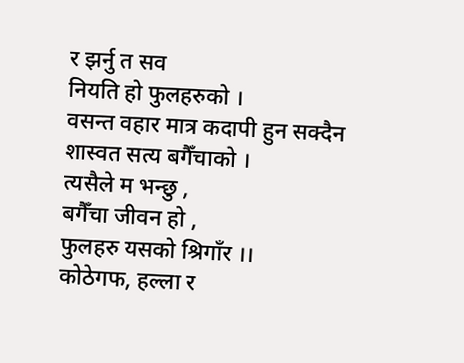र झर्नु त सव
नियति हो फुलहरुको ।
वसन्त वहार मात्र कदापी हुन सक्दैन
शास्वत सत्य बगैँचाको ।
त्यसैले म भन्छु ,
बगैँचा जीवन हो ,
फुलहरु यसको श्रिगाँर ।।
कोठेगफ, हल्ला र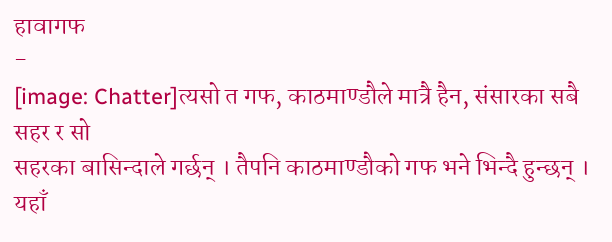हावागफ
-
[image: Chatter]त्यसो त गफ, काठमाण्डौले मात्रै हैन, संसारका सबै सहर र सो
सहरका बासिन्दाले गर्छन् । तैपनि काठमाण्डौको गफ भने भिन्दै हुन्छन् । यहाँ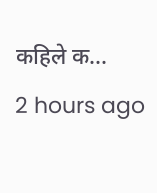कहिले क...
2 hours ago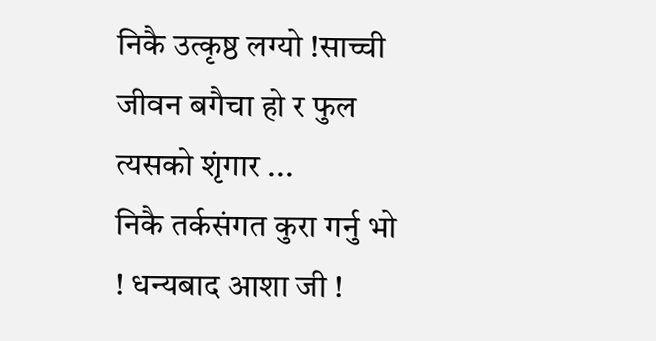निकै उत्कृष्ठ लग्यो !साच्ची जीवन बगैचा हो र फुल त्यसको शृंगार ...
निकै तर्कसंगत कुरा गर्नु भो ! धन्यबाद आशा जी !